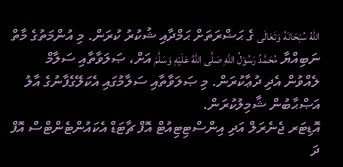اللهُ سُبْحَانَهُ وَتَعَالَى ގެ ޙަޟްރަތަށް ޙަމްދާއި ޝުކުރު ކުރަން. މި އުންމަތުގެ މާތް ނަބިއްޔާ مُحَمَّدُ رَسُوْلُ اللهِ صَلَّى اللهُ عَلَيْهِ وَسَلَّمَ އަށް، ޞަލަވާތާއި ސަލާމް ލެއްވުން އެދި ދުޢާކުރަން. މި ޞަލަވާތާއި ސަލާމުގައި އެކަލޭގެފާނުގެ އާލު އަޞްޙާބުން ޝާމިލުކުރަން.
އޮޑިޓަރ ޖެނެރަލް އަދި އިންސްޓިޓިއުޓް އޮފް ޗާޓަޑް އެކައުންޓެންޓްސް އޮފް ދަ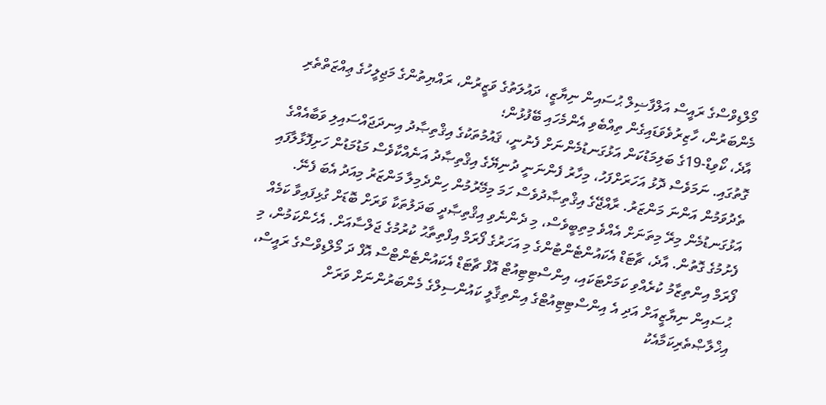މޯލްޑިވްސްގެ ރައީސް އަލްފާޟިލް ޙުސައިން ނިޔާޒީ، ދައުލަތުގެ ވަޒީރުން، ރައްޔިތުންގެ މަޖިލީހުގެ ޢިއްޒަތްތެރި މެންބަރުން، ހާޒިރުވެވަޑައިގެން ތިއްބެވި އެންމެހައި ބޭފުޅުން؛
އާދެ، ކޯވިޑް-19ގެ ބަލިމަޑުކަން އަޅުގަނޑުމެންނަށް ފެނުނީ، ޤައުމުތަކުގެ އިޤްތިޞާދު އިނދަޖައްސައިލި ވަބާއެއްގެ ގޮތުގައި. ނަމަވެސް ދޮޅު އަހަރަށްފަހު، މިހާރު ފެންނަނީ ދުނިޔޭގެ އިޤްތިޞާދު އަނެއްކާވެސް މަޑުމަޑުން ހަށިފޮޅާލާފައި ތެދުވަމުން އަންނަ މަންޒަރު. ރާއްޖޭގެ އިޤްތިޞާދުވެސް ހަމަ މިމޭރުމުން ހިންދެމިލާ މަންޒަރު މިއަދު އެބަ ފެނޭ.
އަޅުގަނޑުމެން މިރޭ މިތަނަށް އެއްވެ މިތިބީވެސް، މި ދެންނެވި އިޤްތިޞާދީ ބަދަލުތަކާ ވަރަށް ބޮޑަށް ގުޅިފައިވާ ކަމެއް ފެށުމުގެ ގޮތުން. އާދެ، ޗާޓަޑް އެކައުންޓެންޓުންގެ މި އަހަރުގެ ފޯރަމް އިފްތިތާޙު ކުރުމުގެ ޖަލްސާއަށް. އެހެންކަމުން، މި ފޯރަމް އިންތިޒާމު ކުރެއްވި ކަމަށްޓަކައި، އިންސްޓިޓިއުޓް އޮފް ޗާޓަޑް އެކައުންޓެންޓްސް އޮފް ދަ މޯލްޑިވްސްގެ ރައީސް، ޙުސައިން ނިޔާޒީއަށް އަދި އެ އިންސްޓިޓިއުޓްގެ އިންތިޤާލީ ކައުންސިލްގެ މެންބަރުންނަށް ވަރަށް އިޚްލާޞްތެރިކަމާއެކު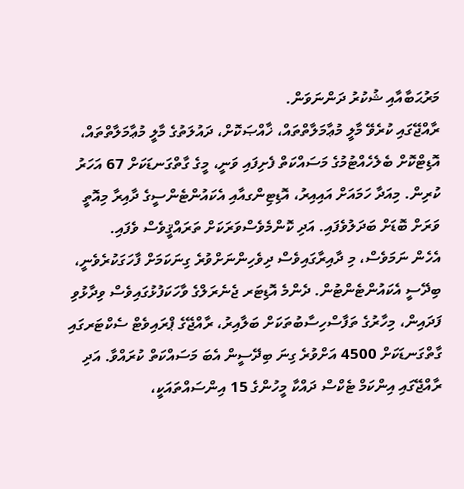މަރުޙަބާއާއި ޝުކުރު ދަންނަވަން.
ރާއްޖޭގައި ކުރެވޭ މާލީ މުޢާމަލާތްތައް، ޚާއްޞަކޮށް، ދައުލަތުގެ މާލީ މުޢާމަލާތްތައް، އޮޑިޓްކޮށް ބެލެހެއްޓުމުގެ މަސައްކަތް ފެށިފައި ވަނީ، މީގެ ގާތްގަނޑަކަށް 67 އަހަރު ކުރިން. މިއަދާ ހަމައަށް އައިއިރު، އޮޑިޓިންގއާއި އެކައުންޓެންސީގެ ދާއިރާ މިއޮތީ ވަރަށް ބޮޑަށް ބަދަލުވެފައި. އަދި ކޮންމެވެސްވަރަކަށް ތަރައްޤީވެސް ވެފައި.
އެހެން ނަމަވެސް، މި ދާއިރާގައިވެސް ދިވެހިންނަށްވުރެ ގިނަކަމަށް ފާހަގަކުރެވެނީ، ބިދޭސީ އެކައުންޓެންޓުން. ދެންމެ އޮޑިޓަރ ޖެނެރަލްގެ ވާހަކަފުޅުގައިވެސް ވިދާޅުވި ފަދައިން، މިހާރުގެ ތަފާސްހިސާބުތަކަށް ބަލާއިރު، ރާއްޖޭގެ ޕްރައިވެޓް ސެކްޓަރގައި ގާތްގަނޑަކަށް 4500 އަށްވުރެ ގިނަ ބިދޭސީން އެބަ މަސައްކަތް ކުރައްވާ. އަދި ރާއްޖޭގައި އިންކަމް ޓެކްސް ދައްކާ މީހުންގެ 15 އިންސައްތައަކީ،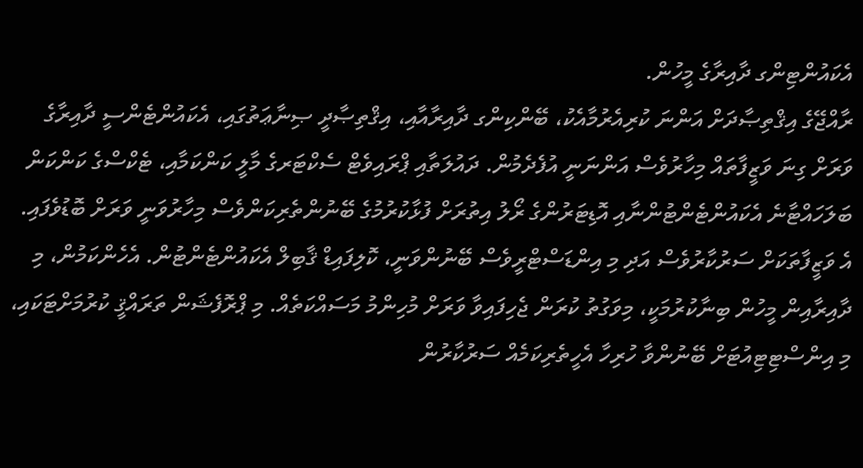އެކައުންޓިންގ ދާއިރާގެ މީހުން.
ރާއްޖޭގެ އިޤްތިޞާދަށް އަންނަ ކުރިއެރުމާއެކު، ބޭންކިންގ ދާއިރާއާއި، އިޤްތިޞާދީ ޞިނާޢަތުގައި، އެކައުންޓެންސީ ދާއިރާގެ ވަރަށް ގިނަ ވަޒީފާތައް މިހާރުވެސް އަންނަނީ އުފެދެމުން. ދައުލަތާއި ޕްރައިވެޓް ސެކްޓަރގެ މާލީ ކަންކަމާއި، ޓެކްސްގެ ކަންކަން ބަލަހައްޓާނެ އެކައުންޓެންޓުންނާއި އޮޑިޓަރުންގެ ރޯލު އިތުރަށް ފުޅާކުރުމުގެ ބޭނުންތެރިކަންވެސް މިހާރުވަނީ ވަރަށް ބޮޑުވެފައި.
އެ ވަޒީފާތަކަށް ސަރުކާރުވެސް އަދި މި އިންޑަސްޓްރީވެސް ބޭނުންވަނީ، ކޮލިފައިޑް ޤާބިލް އެކައުންޓެންޓުން. އެހެންކަމުން، މި ދާއިރާއިން މީހުން ބިނާކުރުމަކީ، މިވަގުތު ކުރަން ޖެހިފައިވާ ވަރަށް މުހިންމު މަސައްކަތެއް. މި ޕްރޮފެޝަން ތަރައްޤީ ކުރުމަށްޓަކައި، މި އިންސްޓިޓިއުޓަށް ބޭނުންވާ ހުރިހާ އެހީތެރިކަމެއް ސަރުކާރުން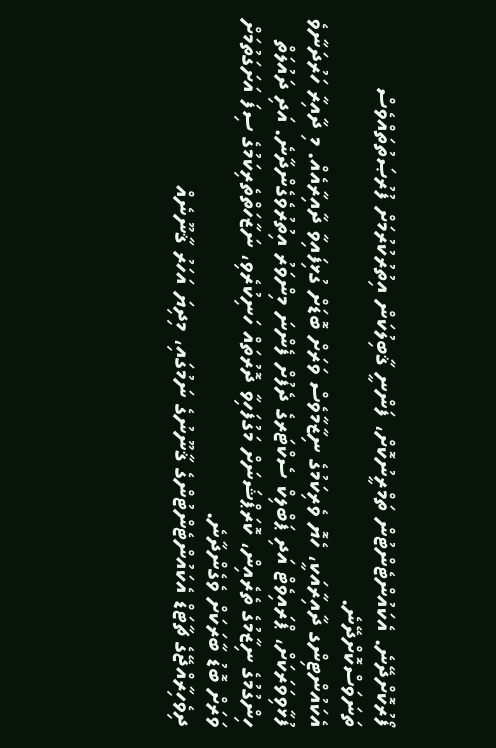ފޯރުކޮށްދޭނެ. އެކައުންޓެންޓުން ތަމްރީނުކޮށް، ފަންނީ ޤާބިލުކަން އިތުރުކުރުމަށް ފުރުޞަތުތައްވެސް ތަނަވަސްކޮށްދޭނެ.
އެކައުންޓިންގ ދާއިރާއަކީ، ހެޔޮ ވެރިކަމުގެ ނިޒާމާވެސް ވަރަށް ބޮޑަށް ގުޅިފައިވާ ދާއިރާއެއް. މި ދާއިރާ ހަރުދަނާވެ ފުޅާވިވަރަކަށް، ޕްރައިވެޓް އަދި ޕަބްލިކް ސެކްޓަރގެ ދެފުށް ފެންނަ މިންވަރު އިތުރުވެގެންދާނެ. އަދި ދައުލަތް ހިންގުމުގެ ނިޒާމުގެ ތެރެއިން، ކޮރަޕްޝަނަށް މަގުފަހިވާ ދޮރުތައް ހަނިކުރެވި، ނަޒާހަތްތެރިކަމުގެ ސިފަ އަށަގަތުމަށް ވަރަށް ބޮޑު ބާރަކަށް ވެގެންދާނެ.
ދިވެހިރާއްޖޭގެ ޗާޓަޑް އެކައުންޓެންޓުންގެ ޤާނޫނުގެ ނަމުގައި، މިދިޔަ އަހަރު ޤާނޫނެއް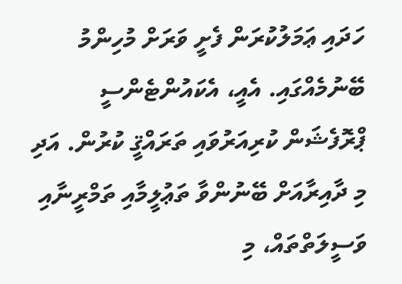ހަދައި ޢަމަލުކުރަން ފެށީ ވަރަށް މުހިންމު ބޭނުމެއްގައި. އެއީ، އެކައުންޓެންސީ ޕްރޮފެޝަން ކުރިއަރުވައި ތަރައްޤީ ކުރުން. އަދި މި ދާއިރާއަށް ބޭނުންވާ ތަޢުލީމާއި ތަމްރީނާއި ވަސީލަތްތައް، މި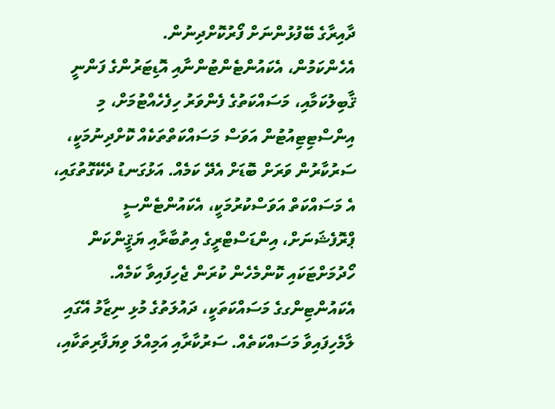ދާއިރާގެ ބޭފުޅުންނަށް ފޯރުކޮށްދިނުން.
އެހެންކަމުން، އެކައުންޓެންޓުންނާއި އޮޑިޓަރުންގެ ފަންނީ ޤާބިލުކަމާއި، މަސައްކަތުގެ ފެންވަރު ހިފެހެއްޓުމަށް، މި އިންސްޓިޓިއުޓުން އަވަސް މަސައްކަތްތަކެއް ކޮށްދިނުމަކީ، ސަރުކާރުން ވަރަށް ބޮޑަށް އެދޭ ކަމެއް. އަޅުގަނޑު ދެކޭގޮތުގައި، އެ މަސައްކަތް އަވަސްކުރުމަކީ، އެކައުންޓެންސީ ޕްރޮފެޝަނަށް، އިންޑަސްޓްރީގެ އިތުބާރާއި ޔަޤީންކަން ހޯދުމަށްޓަކައި ކޮންމެހެން ކުރަން ޖެހިފައިވާ ކަމެއް.
އެކައުންޓިންގގެ މަސައްކަތަކީ، ދައުލަތުގެ މުޅި ނިޒާމު އޭގައި ލާމެހިފައިވާ މަސައްކަތެއް. ސަރުކާރާއި އަމިއްލަ ވިޔަފާރިތަކާއި،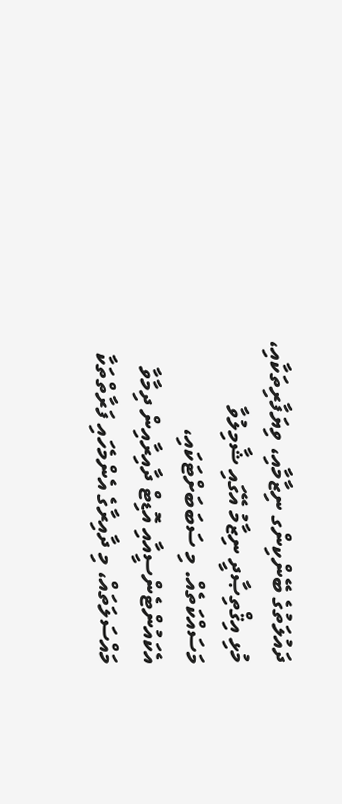ދައުލަތުގެ ބޭންކިންގ ނިޒާމާއި، ވިޔަފާރިތަކާއި، މުޅި އިޤްތިޞާދީ ނިޒާމު އޭގައި ޝާމިލުވާ މަސައްކަތެއް. މި ސަބަބަށްޓަކައި، އެކައުންޓެންސީއާއި އޮޑިޓް ދާއިރާއިން ދިމާވާ މައްސަލަތައް، މި ދާއިރާގެ އެންމެހައި ފަރާތްތަކާ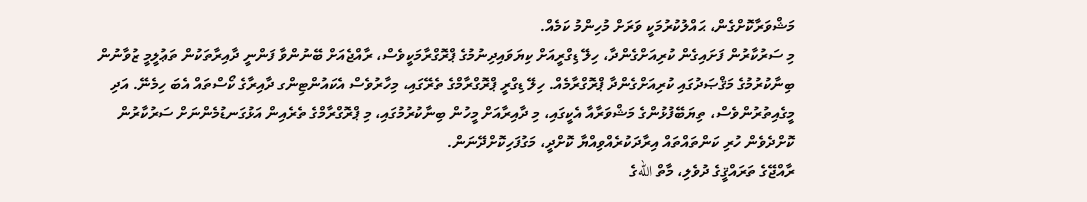މަޝްވަރާކޮށްގެން، ޙައްލުކުރުމަކީ ވަރަށް މުހިންމު ކަމެއް.
މި ސަރުކާރުން ފަށައިގެން ކުރިއަށްގެންދާ، ހިލޭ ޑިގްރީއަށް ކިޔަވައިދިނުމުގެ ޕްރޮގްރާމަކީވެސް، ރާއްޖެއަށް ބޭނުންވާ ފަންނީ ދާއިރާތަކުން ތަޢުލީމީ ޒުވާނުން ބިނާކުރުމުގެ މަޤްޞަދުގައި ކުރިއަށްގެންދާ ޕްރޮގްރާމެއް. ހިލޭ ޑިގްރީ ޕްރޮގްރާމްގެ ތެރޭގައި، މިހާރުވެސް އެކައުންޓިންގ ދާއިރާގެ ކޯސްތައް އެބަ ހިމެނޭ. އަދި މީގެއިތުރުންވެސް، ތިޔަބޭފުޅުންގެ މަޝްވަރާއާ އެކީގައި، މި ދާއިރާއަށް މީހުން ބިނާކުރުމުގައި، މި ޕްރޮގްރާމްގެ ތެރެއިން އަޅުގަނޑުމެންނަށް ސަރުކާރުން ކޮށްދެވެން ހުރި ކަންތައްތައް އިރާދަކުރެއްވިއްޔާ ކޮށްދީ، މަގުފަހިކޮށްދޭނަން.
ރާއްޖޭގެ ތަރައްޤީގެ ދުވެލި، މާތް اللهގެ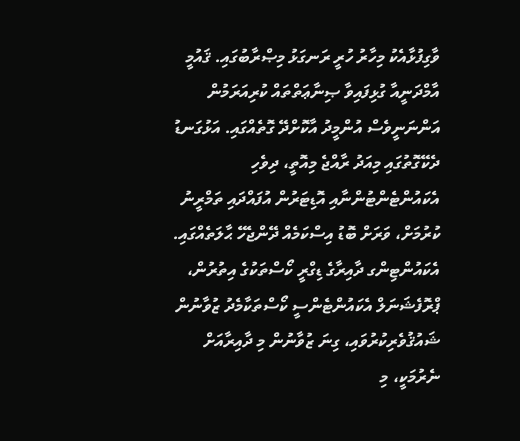ވާގިފުޅާއެކު މިހާރު ހުރީ ރަނގަޅު މިޞްރާބުގައި. ޤައުމީ އާމްދަނީއާ ގުޅިފައިވާ ޞިނާޢަތްތައް ކުރިއަރަމުން އަންނަނީވެސް އުންމީދު އާކޮށްދޭ ގޮތެއްގައި. އަޅުގަނޑު ދެކޭގޮތުގައި މިއަދު ރާއްޖެ މިއޮތީ، ދިވެހި އެކައުންޓެންޓުންނާއި އޮޑިޓަރުން އުފައްދައި ތަމްރީނު ކުރުމަށް، ވަރަށް ބޮޑު އިސްކަމެއް ދޭންޖެހޭ ޙާލަތެއްގައި.
އެކައުންޓިންގ ދާއިރާގެ ޑިގްރީ ކޯސްތަކުގެ އިތުރުން، ޕްރޮފެޝަނަލް އެކައުންޓެންސީ ކޯސްތަކާމެދު ޒުވާނުން ޝައުޤުވެރިކުރުވައި، ގިނަ ޒުވާނުން މި ދާއިރާއަށް ނެރުމަކީ، މި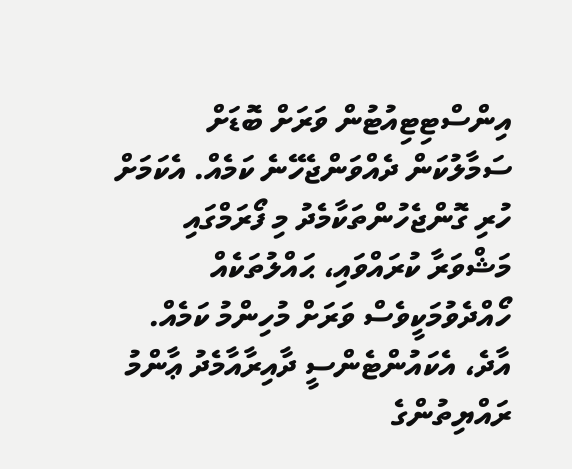އިންސްޓިޓިއުޓުން ވަރަށް ބޮޑަށް ސަމާލުކަން ދެއްވަންޖެހޭނެ ކަމެއް. އެކަމަށް ހުރި ގޮންޖެހުންތަކާމެދު މި ފޯރަމްގައި މަޝްވަރާ ކުރައްވައި، ޙައްލުތަކެއް ހޯއްދެވުމަކީވެސް ވަރަށް މުހިންމު ކަމެއް.
އާދެ، އެކައުންޓެންސީ ދާއިރާއާމެދު ޢާންމު ރައްޔިތުންގެ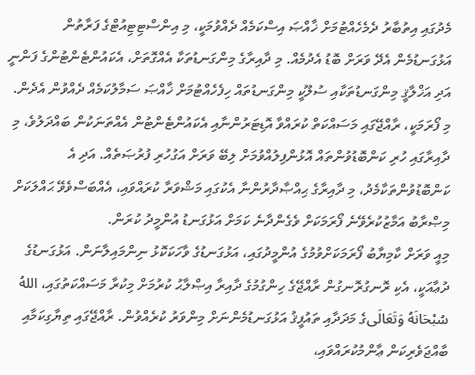މެދުގައި އިތުބާރު ދެމެހެއްޓުމަށް ޚާއްޞަ އިސްކަމެއް ދެއްވުމަކީ، މި އިންސްޓިޓިއުޓްގެ ފަރާތުން އަޅުގަނޑުމެން އެދޭ ވަރަށް ބޮޑު އެދުމެއް. މި ދާއިރާގެ މިންގަނޑުތަކާ އެއްގޮތަށް، އެކައުންޓެންޓުންގެ ފަންނީ އަދި އަޚްލާޤީ މިންގަނޑުތަކާއި ސުލޫކީ މިންގަނޑުތައް ހިފެހެއްޓުމަށް ޚާއްޞަ ސަމާލުކަމެއް ދެއްވުން އެދެން.
މި ފޯރަމަކީ، ރާއްޖޭގައި މަސައްކަތް ކުރައްވާ އޮޑިޓަރުންނާއި އެކައުންޓެންޓުން އެއްތަނަކުން ބައްދަލުވެ، މި ދާއިރާގައި ހުރި ކަންބޮޑުވުންތައް އޮޅުންފިލުއްވުމަށް ލިބޭ ވަރަށް އަގުހުރި ފުރުޞަތެއް. އަދި އެ ކަންބޮޑުވުންތަކާމެދު، މި ދާއިރާގެ ޙިއްޞާދާރުންނާ އެކުގައި މަޝްވަރާ ކުރައްވައި، އެއްބަސްވެވޭ ޙައްލަކަށް މިޞްރާބު އަމާޒުކުރެވޭނެ ފޯރަމަކަށް ވެގެންދާނެ ކަމަށް އަޅުގަނޑު އުންމީދު ކުރަން.
މިއީ ވަރަށް ކާމިޔާބު ފޯރަމަކަށްވުމުގެ އުންމީދުގައި، އަޅުގަނޑުގެ ވާހަކަކޮޅު ނިންމައިލާނަން. އަޅުގަނޑުގެ ދުޢާއަކީ، އެކި ރޮނގުރޮނގުން ރާއްޖޭގެ ހިންގުމުގެ ދާއިރާ އިޞްލާޙު ކުރުމަށް މިކުރާ މަސައްކަތުގައި، اللهُ سُبْحَانَهُ وَتَعَالَىގެ މަދަދާއި ތައުފީޤު އަޅުގަނޑުމެންނަށް މިންވަރު ކުރެއްވުން. ރާއްޖޭގައި ތިޔާގިކަމާއި ބާއްޖަވެރިކަން ޢާންމުކުރައްވައި،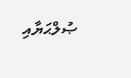ޞުލްޙަޔާއި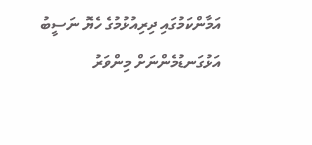އަމާންކަމުގައި ދިރިއުޅުމުގެ ހެޔޮ ނަސީބު އަޅުގަނޑުމެންނަށް މިންވަރު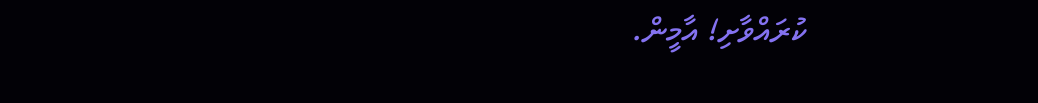ކުރައްވާށި! އާމީން.